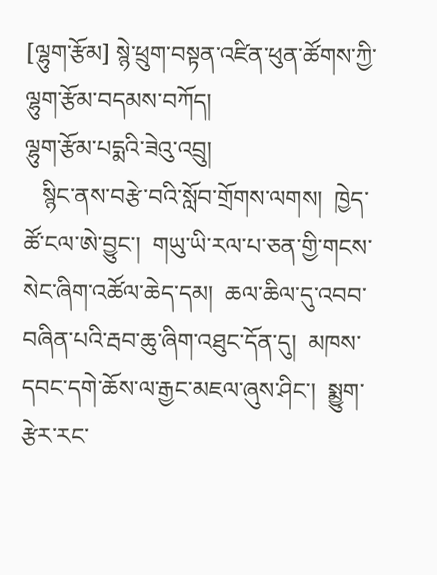[ལྷུག་རྩོམ] སྙེ་ཕྲུག་བསྟན་འཛིན་ཕུན་ཚོགས་ཀྱི་ལྷུག་རྩོམ་བདམས་བཀོད།
ལྷུག་རྩོམ་པདྨའི་ཟེའུ་འབྲུ།
   སྙིང་ནས་བརྩེ་བའི་སློབ་གྲོགས་ལགས།  ཁྱེད་ཚོ་ངལ་ཨེ་བྱུང་།  གཡུ་ཡི་རལ་པ་ཅན་གྱི་གངས་སེང་ཞིག་འཚོལ་ཆེད་དམ།  ཆལ་ཆིལ་དུ་འབབ་བཞིན་པའི་རྦབ་ཆུ་ཞིག་འཐུང་དོན་དུ།  མཁས་དབང་དགེ་ཆོས་ལ་རྒྱང་མཇལ་ཞུས་ཤིང་།  སྨྱུག་རྩེར་རང་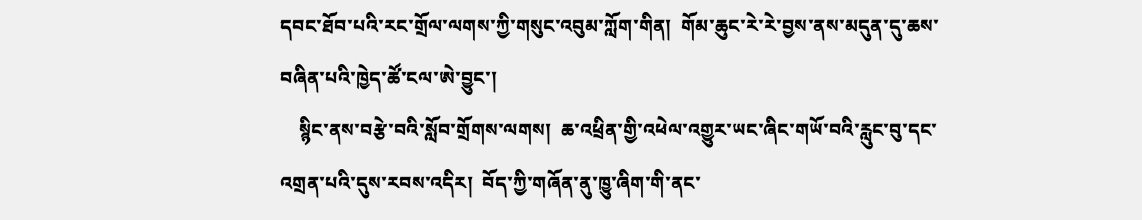དབང་ཐོབ་པའི་རང་གྲོལ་ལགས་ཀྱི་གསུང་འབུམ་ཀློག་གིན།  གོམ་ཆུང་རེ་རེ་བྱས་ནས་མདུན་དུ་ཆས་བཞིན་པའི་ཁྱེད་ཚོ་ངལ་ཨེ་བྱུང་།
    སྙིང་ནས་བརྩེ་བའི་སློབ་གྲོགས་ལགས།  ཆ་འཕྲིན་གྱི་འཕེལ་འགྱུར་ཡང་ཞིང་གཡོ་བའི་རླུང་བུ་དང་འགྲན་པའི་དུས་རབས་འདིར།  བོད་ཀྱི་གཞོན་ནུ་ཁྱུ་ཞིག་གི་ནང་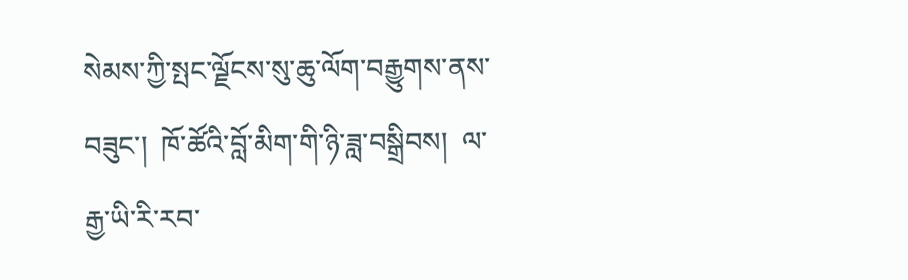སེམས་ཀྱི་སྤང་ལྗོངས་སུ་ཆུ་ལོག་བརྒྱུགས་ནས་བཟུང་།  ཁོ་ཚོའི་བློ་མིག་གི་ཉི་ཟླ་བསྒྲིབས།  ལ་རྒྱ་ཡི་རི་རབ་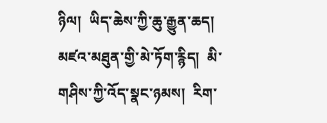ཉིལ།  ཡིད་ཆེས་ཀྱི་ཆུ་རྒྱུན་ཆད།  མཛའ་མཐུན་གྱི་མེ་ཏོག་རྙིད།  མི་གཤིས་ཀྱི་འོད་སྣང་ཉམས།  རིག་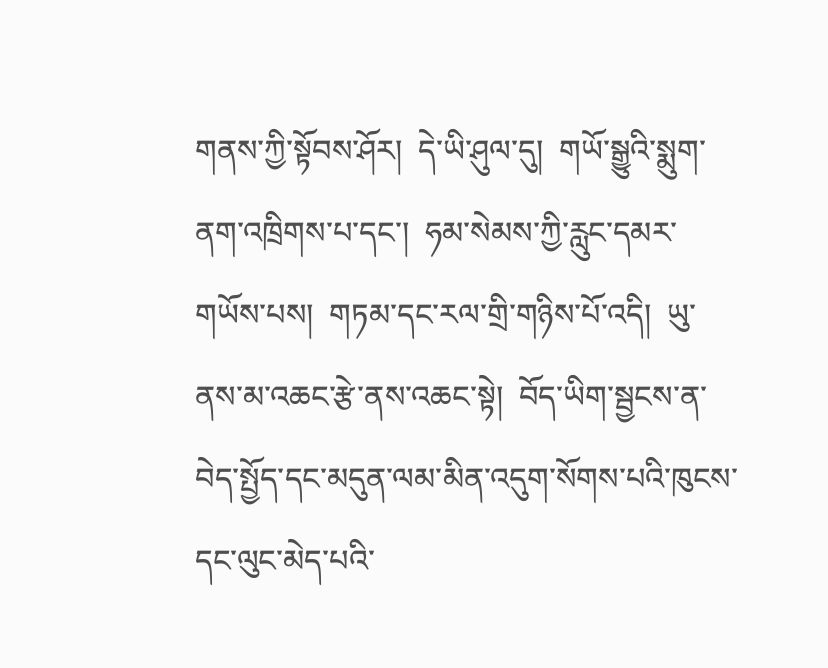གནས་ཀྱི་སྟོབས་ཤོར།  དེ་ཡི་ཤུལ་དུ།  གཡོ་སྒྱུའི་སྨུག་ནག་འཁྲིགས་པ་དང་།  ཧམ་སེམས་ཀྱི་རླུང་དམར་གཡོས་པས།  གཏམ་དང་རལ་གྲི་གཉིས་པོ་འདི།  ཡུ་ནས་མ་འཆང་རྩེ་ནས་འཆང་སྟེ།  བོད་ཡིག་སྦྱངས་ན་བེད་སྤྱོད་དང་མདུན་ལམ་མིན་འདུག་སོགས་པའི་ཁུངས་དང་ལུང་མེད་པའི་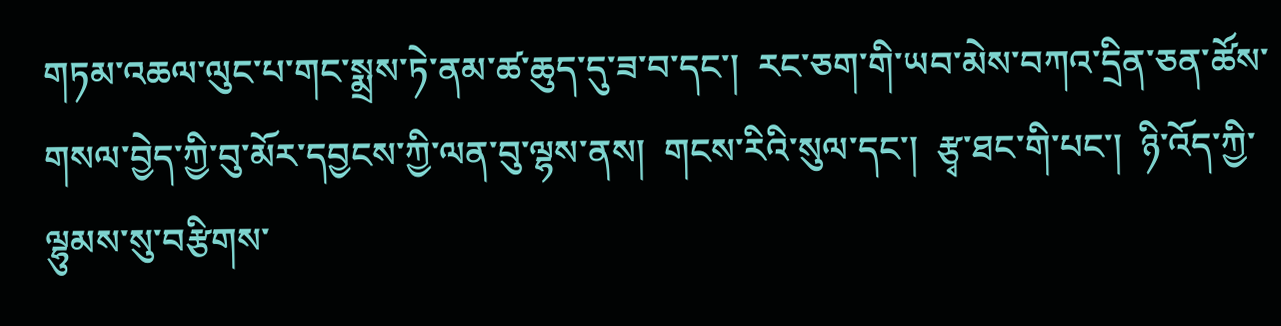གཏམ་འཆལ་ལུང་པ་གང་སྨྲས་ཏེ་ནམ་ཚ་ཆུད་དུ་ཟ་བ་དང་།  རང་ཅག་གི་ཡབ་མེས་བཀའ་དྲིན་ཅན་ཚོས་གསལ་བྱེད་ཀྱི་བུ་མོར་དབྱངས་ཀྱི་ལན་བུ་ལྷས་ནས།  གངས་རིའི་སུལ་དང་།  རྩྭ་ཐང་གི་པང་།  ཉི་འོད་ཀྱི་ལྷུམས་སུ་བརྩིགས་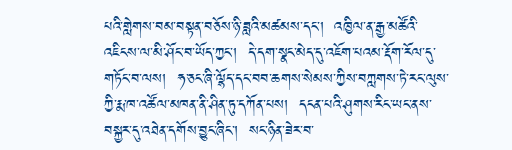པའི་གླེགས་བམ་བསྟན་བཅོས་ཉི་ཟླའི་མཚམས་དང་།  འཁྱིལ་ན་རྒྱ་མཚོའི་འཇིངས་ལ་མི་ཤོང་བ་ཡོད་ཀྱང་།  དེ་དག་སྣང་མེད་དུ་འཇོག་པའམ་རྡོག་རོལ་དུ་གཏོང་བ་ལས།  ཧ་ཅང་ཞི་ལྷོད་དང་བབ་ཆགས་སེམས་ཀྱིས་བཀླགས་ཏེ་རང་ལུས་ཀྱི་རྨ་ཁ་འཚོལ་མཁན་ནི་ཤིན་ཏུ་དཀོན་པས།  དངན་པའི་ཤུགས་རིང་ཡང་ནས་བསྐྱར་དུ་འཐེན་དགོས་བྱུང་ཞིང་།  སང་ཉིན་ཟེར་བ་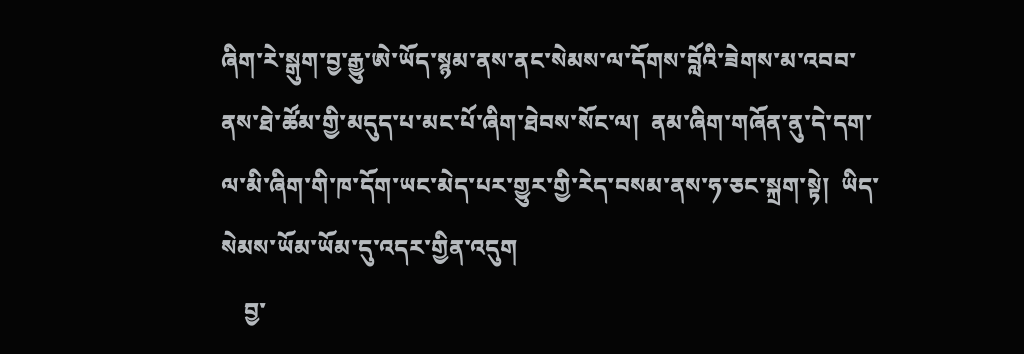ཞིག་རེ་སྒུག་བྱ་རྒྱུ་ཨེ་ཡོད་སྙམ་ནས་ནང་སེམས་ལ་དོགས་བློའི་ཟེགས་མ་འབབ་ནས་ཐེ་ཚོམ་གྱི་མདུད་པ་མང་པོ་ཞིག་ཐེབས་སོང་ལ།  ནམ་ཞིག་གཞོན་ནུ་དེ་དག་ལ་མི་ཞིག་གི་ཁ་དོག་ཡང་མེད་པར་གྱུར་གྱི་རེད་བསམ་ནས་ཧ་ཅང་སྐྲག་སྟེ།  ཡིད་སེམས་ཡོམ་ཡོམ་དུ་འདར་གྱིན་འདུག
    བྱ་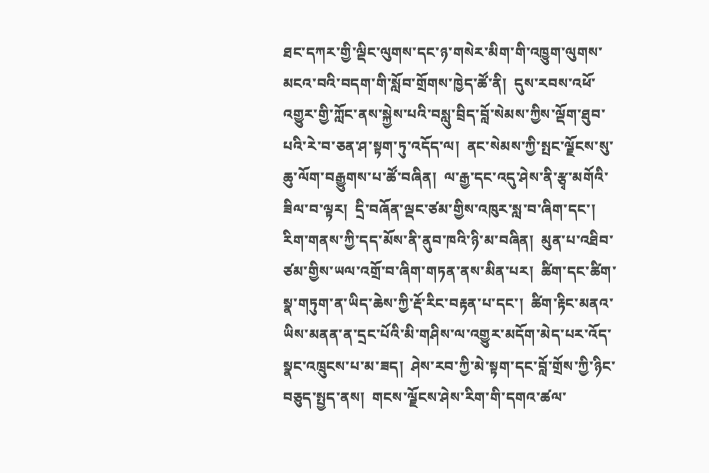ཐང་དཀར་གྱི་ལྡིང་ལུགས་དང་ཉ་གསེར་མིག་གི་འཁྱུག་ལུགས་མངའ་བའི་བདག་གི་སློབ་གྲོགས་ཁྱེད་ཚོ་ནི།  དུས་རབས་འཕོ་འགྱུར་གྱི་ཀློང་ནས་སྐྱེས་པའི་བསླུ་བྲིད་བློ་སེམས་ཀྱིས་ལྡོག་ཐུབ་པའི་རེ་བ་ཅན་ཤ་སྟག་ཏུ་འདོད་ལ།  ནང་སེམས་ཀྱི་སྤང་ལྗོངས་སུ་ཆུ་ལོག་བརྒྱུགས་པ་ཚོ་བཞིན།  ལ་རྒྱ་དང་འདུ་ཤེས་ནི་རྩྭ་མགོའི་ཟིལ་བ་ལྟར།  དྲི་བཞོན་ལྡང་ཙམ་གྱིས་འཁུར་སླ་བ་ཞིག་དང་།  རིག་གནས་ཀྱི་དད་མོས་ནི་ནུབ་ཁའི་ཉི་མ་བཞིན།  མུན་པ་འཐིབ་ཙམ་གྱིས་ཡལ་འགྲོ་བ་ཞིག་གཏན་ནས་མིན་པར།  ཚིག་དང་ཚིག་སྣ་གཏུག་ན་ཡིད་ཆེས་ཀྱི་རྡོ་རིང་བརྟན་པ་དང་།  ཚིག་རྟིང་མནའ་ཡིས་མནན་ན་དྲང་པོའི་མི་གཤིས་ལ་འགྱུར་མདོག་མེད་པར་འོད་སྣང་འཁྲུངས་པ་མ་ཟད།  ཤེས་རབ་ཀྱི་མེ་སྟག་དང་བློ་གྲོས་ཀྱི་ཉིང་བཅུད་སྤྱད་ནས།  གངས་ལྗོངས་ཤེས་རིག་གི་དགའ་ཚལ་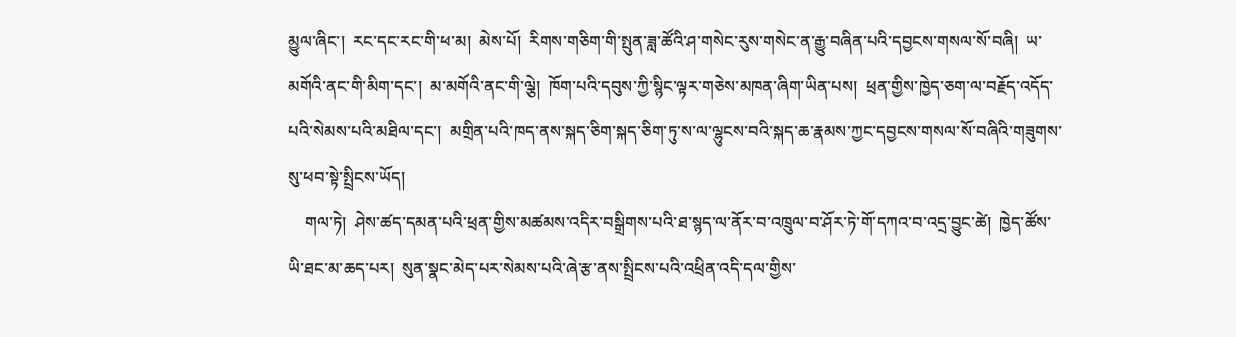མྱུལ་ཞིང་།  རང་དང་རང་གི་ཕ་མ།  མེས་པོ།  རིགས་གཅིག་གི་སྤུན་ཟླ་ཚོའི་ཤ་གསེང་རུས་གསེང་ན་རྒྱུ་བཞིན་པའི་དབྱངས་གསལ་སོ་བཞི།  ཡ་མགོའི་ནང་གི་མིག་དང་།  མ་མགོའི་ནང་གི་ལྕེ།  ཁོག་པའི་དབུས་ཀྱི་སྙིང་ལྟར་གཅེས་མཁན་ཞིག་ཡིན་པས།  ཕྲན་གྱིས་ཁྱེད་ཅག་ལ་བརྗོད་འདོད་པའི་སེམས་པའི་མཐིལ་དང་།  མགྲིན་པའི་ཁད་ནས་སྐད་ཅིག་སྐད་ཅིག་ཏུ་ས་ལ་ལྷུངས་བའི་སྐད་ཆ་རྣམས་ཀྱང་དབྱངས་གསལ་སོ་བཞིའི་གཟུགས་སུ་ཕབ་སྟེ་སྤྲིངས་ཡོད།
    གལ་ཏེ།  ཤེས་ཚད་དམན་པའི་ཕྲན་གྱིས་མཚམས་འདིར་བསྒྲིགས་པའི་ཐ་སྙད་ལ་ནོར་བ་འཁྲུལ་བ་ཤོར་ཏེ་གོ་དཀའ་བ་འདྲ་བྱུང་ཚེ།  ཁྱེད་ཚོས་ཡི་ཐང་མ་ཆད་པར།  སུན་སྣང་མེད་པར་སེམས་པའི་ཞེ་རྩ་ནས་སྤྲིངས་པའི་འཕྲིན་འདི་དལ་གྱིས་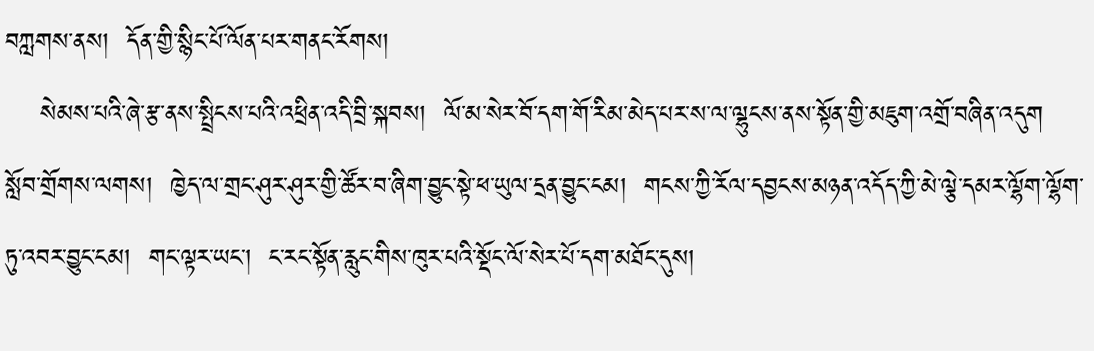བཀླགས་ནས།  དོན་གྱི་སྙིང་པོ་ལོན་པར་གནང་རོགས།
    སེམས་པའི་ཞེ་རྩ་ནས་སྤྲིངས་པའི་འཕྲིན་འདི་བྲི་སྐབས།  ལོ་མ་སེར་བོ་དག་གོ་རིམ་མེད་པར་ས་ལ་ལྷུངས་ནས་སྟོན་གྱི་མཇུག་འགྲོ་བཞིན་འདུག  སློབ་གྲོགས་ལགས།  ཁྱེད་ལ་གྲང་ཤུར་ཤུར་གྱི་ཚོར་བ་ཞིག་བྱུང་སྟེ་ཕ་ཡུལ་དྲན་བྱུང་ངམ།  གངས་ཀྱི་རོལ་དབྱངས་མཉན་འདོད་ཀྱི་མེ་ལྕེ་དམར་ལྷོག་ལྷོག་ཏུ་འབར་བྱུང་ངམ།  གང་ལྟར་ཡང་།  ང་རང་སྟོན་རླུང་གིས་ཁུར་པའི་སྡོང་ལོ་སེར་པོ་དག་མཐོང་དུས།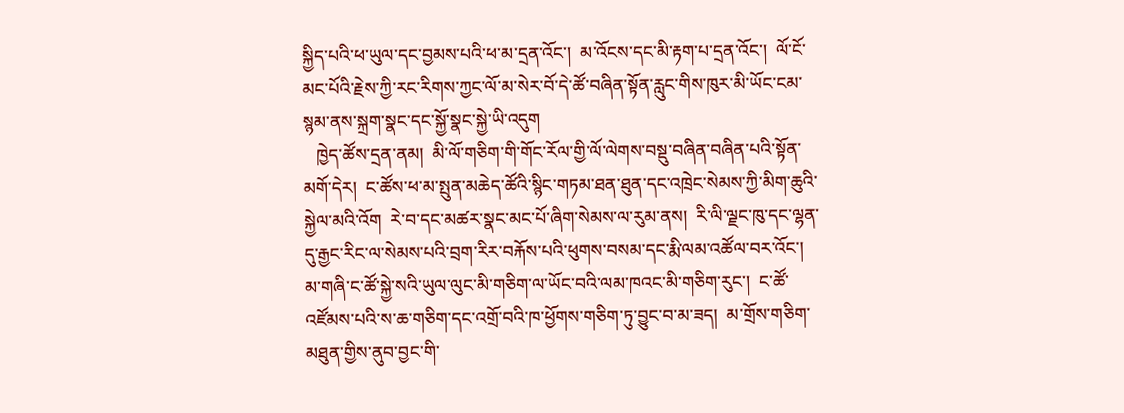སྐྱིད་པའི་ཕ་ཡུལ་དང་བྱམས་པའི་ཕ་མ་དྲན་འོང་།  མ་འོངས་དང་མི་རྟག་པ་དྲན་འོང་།  ལོ་ངོ་མང་པོའི་རྗེས་ཀྱི་རང་རིགས་ཀྱང་ལོ་མ་སེར་བོ་དེ་ཚོ་བཞིན་སྟོན་རླུང་གིས་ཁུར་མི་ཡོང་ངམ་སྙམ་ནས་སྐྲག་སྣང་དང་སྐྱོ་སྣང་སྐྱེ་ཡི་འདུག
   ཁྱེད་ཚོས་དྲན་ནམ།  མི་ལོ་གཅིག་གི་གོང་རོལ་གྱི་ལོ་ལེགས་བསྡུ་བཞིན་བཞིན་པའི་སྟོན་མགོ་དེར།  ང་ཚོས་ཕ་མ་སྤུན་མཆེད་ཚོའི་སྙིང་གཏམ་ཐན་ཐུན་དང་འཁྲེང་སེམས་ཀྱི་མིག་ཆུའི་སྐྱེལ་མའི་འོག  རེ་བ་དང་མཚར་སྣང་མང་པོ་ཞིག་སེམས་ལ་རུམ་ནས།  རི་ལི་ལྗང་ཁུ་དང་ལྷན་དུ་རྒྱང་རིང་ལ་སེམས་པའི་བྲག་རིར་བརྐོས་པའི་ཕུགས་བསམ་དང་རྨི་ལམ་འཚོལ་བར་འོང་།  མ་གཞི་ང་ཚོ་སྐྱེ་སའི་ཡུལ་ལུང་མི་གཅིག་ལ་ཡོང་བའི་ལམ་ཁའང་མི་གཅིག་རུང་།  ང་ཚོ་འཛོམས་པའི་ས་ཆ་གཅིག་དང་འགྲོ་བའི་ཁ་ཕྱོགས་གཅིག་ཏུ་བྱུང་བ་མ་ཟད།  མ་གྲོས་གཅིག་མཐུན་གྱིས་ནུབ་བྱང་གི་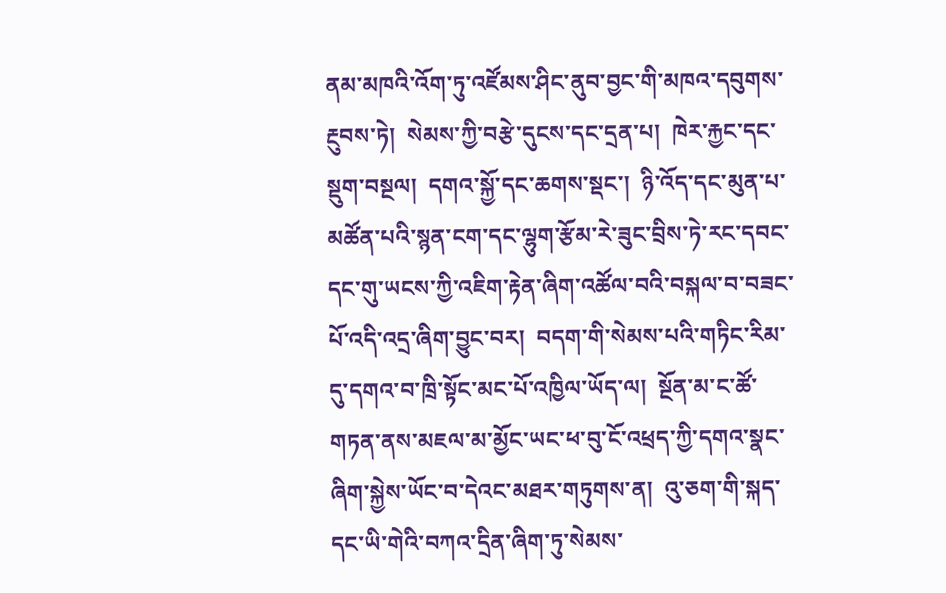ནམ་མཁའི་འོག་ཏུ་འཛོམས་ཤིང་ནུབ་བྱང་གི་མཁའ་དབུགས་རྔུབས་ཏེ།  སེམས་ཀྱི་བརྩེ་དུངས་དང་དྲན་པ།  ཁེར་རྐྱང་དང་སྡུག་བསྔལ།  དགའ་སྐྱོ་དང་ཆགས་སྡང་།  ཉི་འོད་དང་མུན་པ་མཚོན་པའི་སྙན་ངག་དང་ལྷུག་རྩོམ་རེ་ཟུང་བྲིས་ཏེ་རང་དབང་དང་གུ་ཡངས་ཀྱི་འཇིག་རྟེན་ཞིག་འཚོལ་བའི་བསྐལ་བ་བཟང་པོ་འདི་འདྲ་ཞིག་བྱུང་བར།  བདག་གི་སེམས་པའི་གཏིང་རིམ་དུ་དགའ་བ་ཁྲི་སྟོང་མང་པོ་འཁྱིལ་ཡོད་ལ།  སྔོན་མ་ང་ཚོ་གཏན་ནས་མཇལ་མ་མྱོང་ཡང་ཕ་བུ་ངོ་འཕྲད་ཀྱི་དགའ་སྣང་ཞིག་སྐྱེས་ཡོང་བ་དེའང་མཐར་གཏུགས་ན།  འུ་ཅག་གི་སྐད་དང་ཡི་གེའི་བཀའ་དྲིན་ཞིག་ཏུ་སེམས་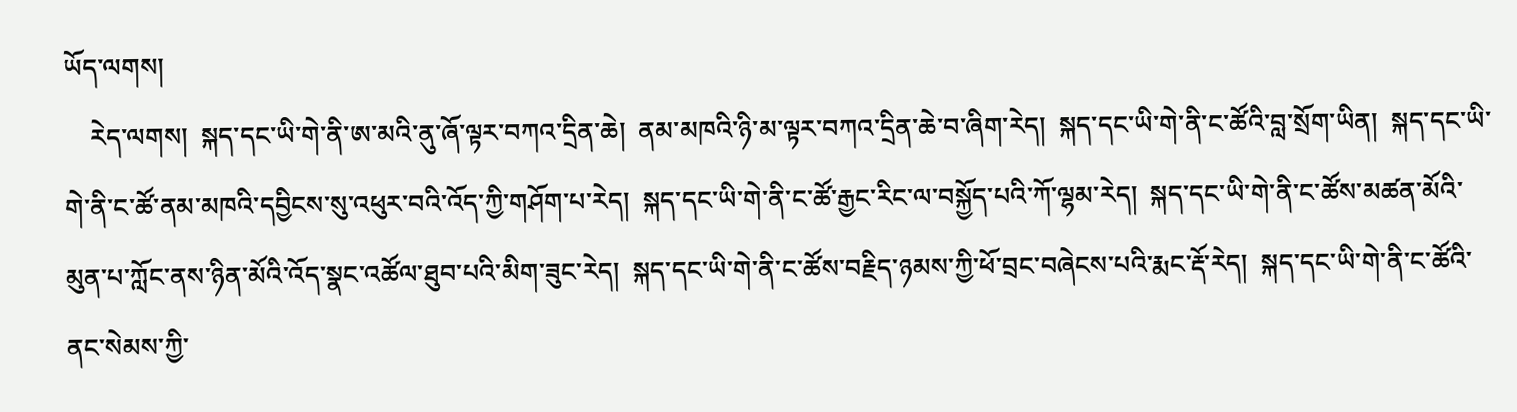ཡོད་ལགས།
    རེད་ལགས།  སྐད་དང་ཡི་གེ་ནི་ཨ་མའི་ནུ་ཞོ་ལྟར་བཀའ་དྲིན་ཆེ།  ནམ་མཁའི་ཉི་མ་ལྟར་བཀའ་དྲིན་ཆེ་བ་ཞིག་རེད།  སྐད་དང་ཡི་གེ་ནི་ང་ཚོའི་བླ་སྲོག་ཡིན།  སྐད་དང་ཡི་གེ་ནི་ང་ཚོ་ནམ་མཁའི་དབྱིངས་སུ་འཕུར་བའི་འོད་ཀྱི་གཤོག་པ་རེད།  སྐད་དང་ཡི་གེ་ནི་ང་ཚོ་རྒྱང་རིང་ལ་བསྐྱོད་པའི་ཀོ་ལྷམ་རེད།  སྐད་དང་ཡི་གེ་ནི་ང་ཚོས་མཚན་མོའི་མུན་པ་ཀློང་ནས་ཉིན་མོའི་འོད་སྣང་འཚོལ་ཐུབ་པའི་མིག་ཟུང་རེད།  སྐད་དང་ཡི་གེ་ནི་ང་ཚོས་བརྗིད་ཉམས་ཀྱི་ཕོ་བྲང་བཞེངས་པའི་རྨང་རྡོ་རེད།  སྐད་དང་ཡི་གེ་ནི་ང་ཚོའི་ནང་སེམས་ཀྱི་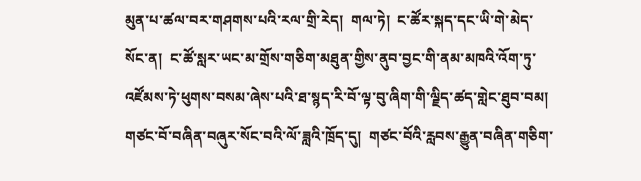མུན་པ་ཚལ་བར་གཤགས་པའི་རལ་གྲི་རེད།  གལ་ཏེ།  ང་ཚོར་སྐད་དང་ཡི་གེ་མེད་སོང་ན།  ང་ཚོ་སླར་ཡང་མ་གྲོས་གཅིག་མཐུན་གྱིས་ནུབ་བྱང་གི་ནམ་མཁའི་འོག་ཏུ་འཛོམས་ཏེ་ཕུགས་བསམ་ཞེས་པའི་ཐ་སྙད་རི་བོ་ལྟ་བུ་ཞིག་གི་ལྗིད་ཚད་གླེང་ཐུབ་བམ།  གཙང་བོ་བཞིན་བཞུར་སོང་བའི་ལོ་ཟླའི་ཁྲོད་དུ།  གཙང་བོའི་རླབས་རྒྱུན་བཞིན་གཅིག་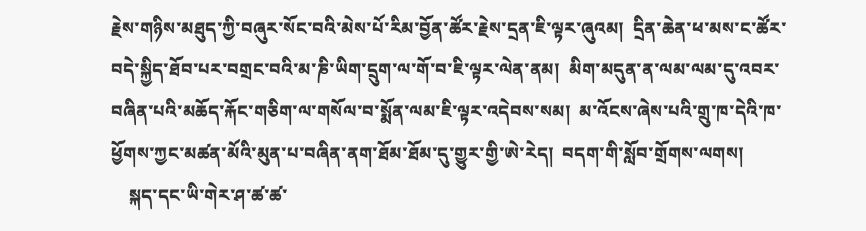རྗེས་གཉིས་མཐུད་ཀྱི་བཞུར་སོང་བའི་མེས་པོ་རིམ་བྱོན་ཚོར་རྗེས་དྲན་ཇི་ལྟར་ཞུའམ།  དྲིན་ཆེན་ཕ་མས་ང་ཚོར་བདེ་སྐྱིད་ཐོབ་པར་བགྲང་བའི་མ་ཎི་ཡིག་དྲུག་ལ་གོ་བ་ཇི་ལྟར་ལེན་ནམ།  མིག་མདུན་ན་ལམ་ལམ་དུ་འབར་བཞིན་པའི་མཆོད་རྐོང་གཅིག་ལ་གསོལ་བ་སྨོན་ལམ་ཇི་ལྟར་འདེབས་སམ།  མ་འོངས་ཞེས་པའི་གྲུ་ཁ་དེའི་ཁ་ཕྱོགས་ཀྱང་མཚན་མོའི་མུན་པ་བཞིན་ནག་ཐོམ་ཐོམ་དུ་གྱུར་གྱི་ཨེ་རེད།  བདག་གི་སློབ་གྲོགས་ལགས།
    སྐད་དང་ཡི་གེར་ཤ་ཚ་ཚ་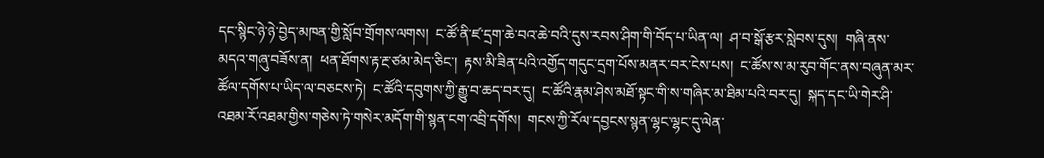དང་སྙིང་ཉེ་ཉེ་བྱེད་མཁན་གྱི་སློབ་གྲོགས་ལགས།  ང་ཚོ་ནི་ཛ་དྲག་ཆེ་བའ་ཆེ་བའི་དུས་རབས་ཤིག་གི་བོད་པ་ཡིན་ལ།  ཤ་བ་སྒོ་རྩར་སླེབས་དུས།  གཞི་ནས་མདའ་གཞུ་བཟོས་ན།  ཕན་ཐོགས་རྟ་རྔ་ཙམ་མེད་ཅིང་།  རྟས་མི་ཟིན་པའི་འགྱོད་གདུང་དྲག་པོས་མནར་བར་ངེས་པས།  ང་ཚོས་ས་མ་རུབ་གོང་ནས་བཞུན་མར་ཚོལ་དགོས་པ་ཡིད་ལ་བཅངས་ཏེ།  ང་ཚོའི་དབུགས་ཀྱི་རྒྱུ་བ་ཆད་བར་དུ།  ང་ཚོའི་རྣམ་ཤེས་མཐོ་སྟང་གི་ས་གཞིར་མ་ཐིམ་པའི་བར་དུ།  སྐད་དང་ཡི་གེར་ཤི་འཐམ་རོ་འཐམ་གྱིས་གཅེས་ཏེ་གསེར་མདོག་གི་སྙན་ངག་འབྲི་དགོས།  གངས་ཀྱི་རོལ་དབྱངས་སྙན་ལྷང་ལྷང་དུ་ལེན་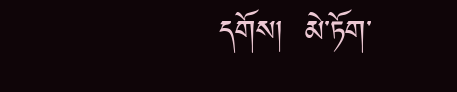དགོས།  མེ་ཏོག་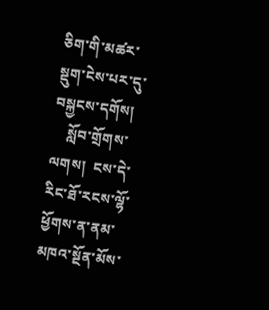ཅིག་གི་མཚར་སྡུག་ངེས་པར་དུ་བསྐྱངས་དགོས།
    སློབ་གྲོགས་ལགས།  ངས་དེ་རིང་ཐོ་རངས་ལྷོ་ཕྱོགས་ན་ནམ་མཁའ་སྔོན་མོས་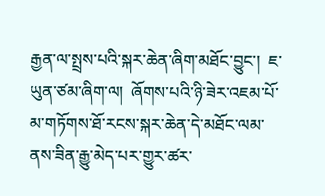རྒྱན་ལ་སྤྲས་པའི་སྐར་ཆེན་ཞིག་མཐོང་བྱུང་།  ཇ་ཡུན་ཙམ་ཞིག་ལ།  ཞོགས་པའི་ཉི་ཟེར་འཇམ་པོ་མ་གཏོགས་ཐོ་རངས་སྐར་ཆེན་དེ་མཐོང་ལམ་ནས་ཟིན་རྒྱུ་མེད་པར་གྱུར་ཚར་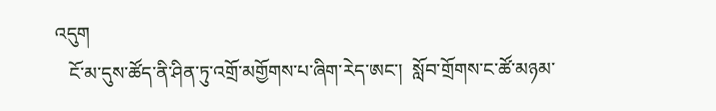འདུག
   ངོ་མ་དུས་ཚོད་ནི་ཤིན་ཏུ་འགྲོ་མགྱོགས་པ་ཞིག་རེད་ཨང་།  སློབ་གྲོགས་ང་ཚོ་མཉམ་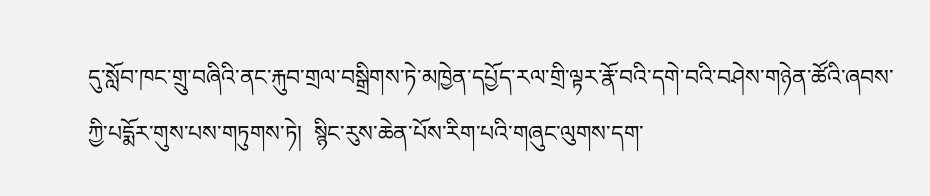དུ་སློབ་ཁང་གྲུ་བཞིའི་ནང་རྐུབ་གྲལ་བསྒྲིགས་ཏེ་མཁྱེན་དཔྱོད་རལ་གྲི་ལྟར་རྣོ་བའི་དགེ་བའི་བཤེས་གཉེན་ཚོའི་ཞབས་ཀྱི་པདྨོར་གུས་པས་གཏུགས་ཏེ།  སྙིང་རུས་ཆེན་པོས་རིག་པའི་གཞུང་ལུགས་དག་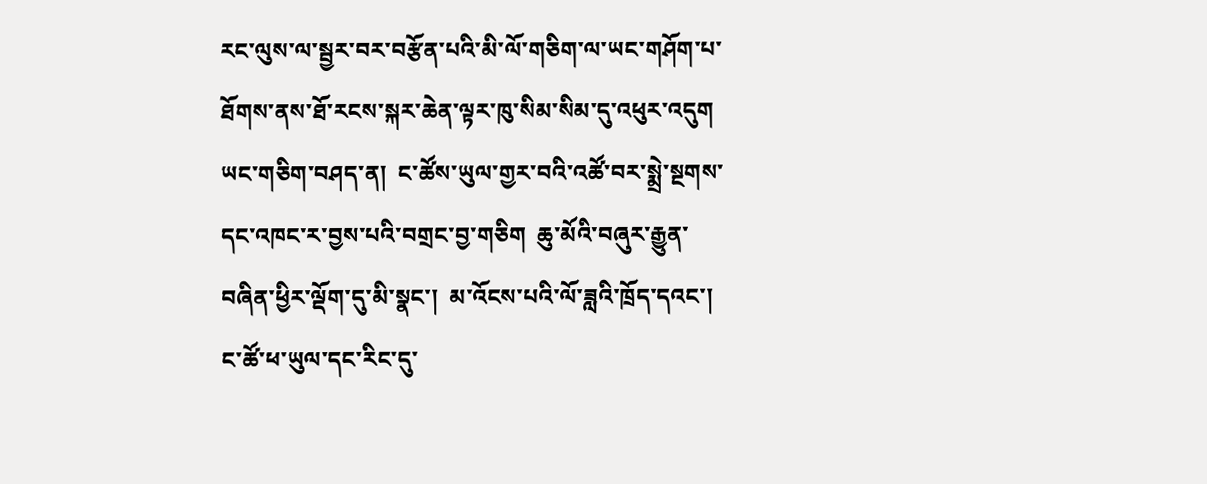རང་ལུས་ལ་སྦྱར་བར་བརྩོན་པའི་མི་ལོ་གཅིག་ལ་ཡང་གཤོག་པ་ཐོགས་ནས་ཐོ་རངས་སྐར་ཆེན་ལྟར་ཁུ་སིམ་སིམ་དུ་འཕུར་འདུག   ཡང་གཅིག་བཤད་ན།  ང་ཚོས་ཡུལ་གྱར་བའི་འཚོ་བར་སྨྲེ་སྔགས་དང་འཁང་ར་བྱས་པའི་བགྲང་བྱ་གཅིག  ཆུ་མོའི་བཞུར་རྒྱུན་བཞིན་ཕྱིར་ལྡོག་དུ་མི་སྣང་།  མ་འོངས་པའི་ལོ་ཟླའི་ཁྲོད་དའང་།  ང་ཚོ་ཕ་ཡུལ་དང་རིང་དུ་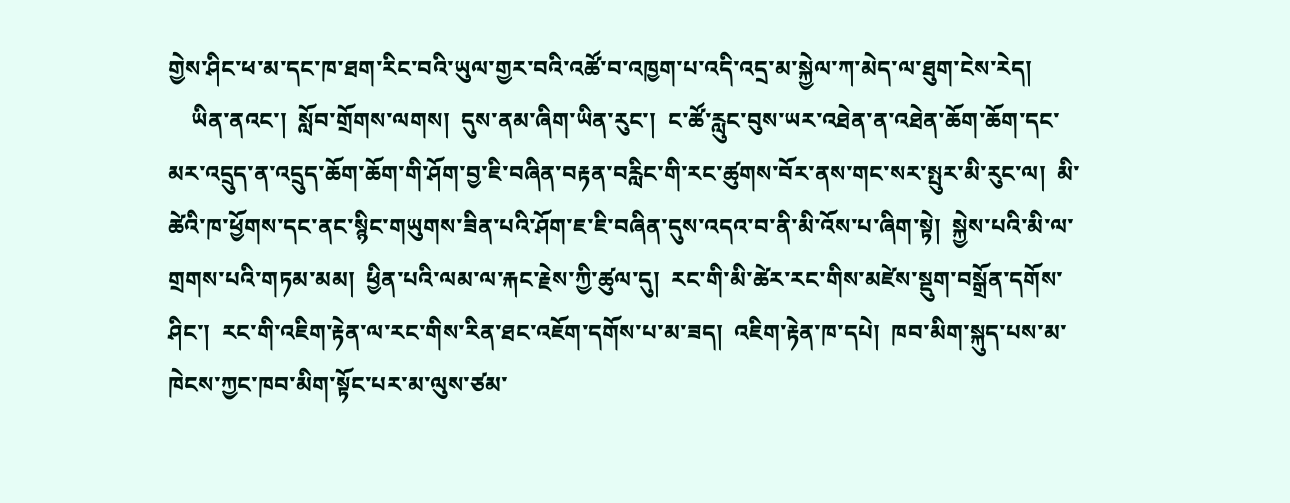གྱེས་ཤིང་ཕ་མ་དང་ཁ་ཐག་རིང་བའི་ཡུལ་གྱར་བའི་འཚོ་བ་འཁྱག་པ་འདི་འདྲ་མ་སྐྱེལ་ཀ་མེད་ལ་ཐུག་ངེས་རེད།
    ཡིན་ནའང་།  སློབ་གྲོགས་ལགས།  དུས་ནམ་ཞིག་ཡིན་རུང་།  ང་ཚོ་རླུང་བུས་ཡར་འཐེན་ན་འཐེན་ཆོག་ཆོག་དང་མར་འདྲུད་ན་འདྲུད་ཆོག་ཆོག་གི་ཤོག་བྱ་ཇི་བཞིན་བརྟན་བརླིང་གི་རང་ཚུགས་བོར་ནས་གང་སར་སྤུར་མི་རུང་ལ།  མི་ཚེའི་ཁ་ཕྱོགས་དང་ནང་སྙིང་གཡུགས་ཟིན་པའི་ཤོག་ཇ་ཇི་བཞིན་དུས་འདའ་བ་ནི་མི་འོས་པ་ཞིག་སྟེ།  སྐྱེས་པའི་མི་ལ་གྲགས་པའི་གཏམ་མམ།  ཕྱིན་པའི་ལམ་ལ་རྐང་རྗེས་ཀྱི་ཚུལ་དུ།  རང་གི་མི་ཚེར་རང་གིས་མཛེས་སྡུག་བསྒྲོན་དགོས་ཤིང་།  རང་གི་འཇིག་རྟེན་ལ་རང་གིས་རིན་ཐང་འཇོག་དགོས་པ་མ་ཟད།  འཇིག་རྟེན་ཁ་དཔེ།  ཁབ་མིག་སྐུད་པས་མ་ཁེངས་ཀྱང་ཁབ་མིག་སྟོང་པར་མ་ལུས་ཙམ་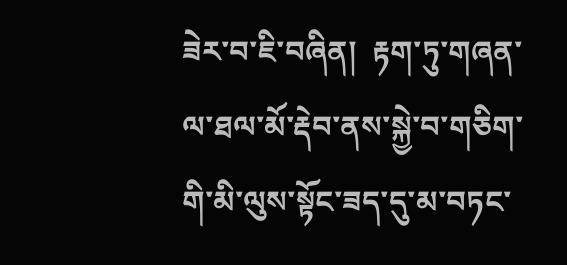ཟེར་བ་ཇི་བཞིན།  རྟག་ཏུ་གཞན་ལ་ཐལ་མོ་རྡེབ་ནས་སྐྱེ་བ་གཅིག་གི་མི་ལུས་སྟོང་ཟད་དུ་མ་བཏང་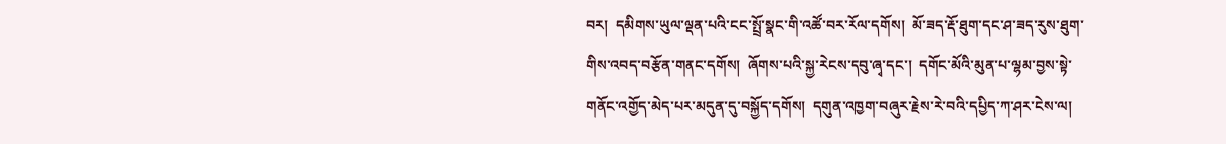བར།  དམིགས་ཡུལ་ལྡན་པའི་ངང་སྤྲོ་སྣང་གི་འཚོ་བར་རོལ་དགོས།  མོ་ཟད་རྡོ་ཐུག་དང་ཤ་ཟད་རུས་ཐུག་གིས་འབད་བརྩོན་གནང་དགོས།  ཞོགས་པའི་སྐྱ་རེངས་དབུ་ཞྭ་དང་།  དགོང་མོའི་མུན་པ་ལྷམ་བྱས་སྟེ་གནོང་འགྱོད་མེད་པར་མདུན་དུ་བསྐྱོད་དགོས།  དགུན་འཁྱག་བཞུར་རྗེས་རེ་བའི་དཔྱིད་ཀ་ཤར་ངེས་ལ།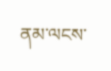ནམ་ལངས་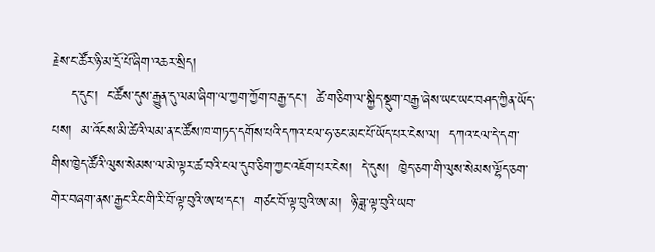རྗེས་ང་ཚོར་ཉི་མ་དྲོ་པོ་ཞིག་འཆར་སྲིད།
    ད་དུང་།  ང་ཚོས་དུས་རྒྱུན་དུ་ལམ་ཞིག་ལ་ཀྱག་ཀྱོག་བརྒྱ་དང་།  ཚེ་གཅིག་ལ་སྐྱིད་སྡུག་བརྒྱ་ཞེས་ཡང་ཡང་བཤད་ཀྱིན་ཡོད་པས།  མ་འོངས་མི་ཚེའི་ལམ་ན་ང་ཚོས་ཁ་གཏད་དགོས་པའི་དཀའ་ངལ་ཧ་ཅང་མང་པོ་ཡོད་པར་ངེས་ལ།  དཀའ་ངལ་དེ་དག་གིས་ཁྱེད་ཚོའི་ལུས་སེམས་ལ་མེ་ལྟར་ཚ་བའི་ངལ་དུབ་ཅིག་ཀྱང་འཇོག་པར་ངེས།  དེ་དུས།  ཁྱེད་ཅག་གི་ལུས་སེམས་ལྷོད་ཅག་གེར་བཞག་ནས་རྒྱང་རིང་གི་རི་བོ་ལྟ་བུའི་ཨ་ཕ་དང་།  གཙང་བོ་ལྟ་བུའི་ཨ་མ།  ཉི་ཟླ་ལྟ་བུའི་ཡབ་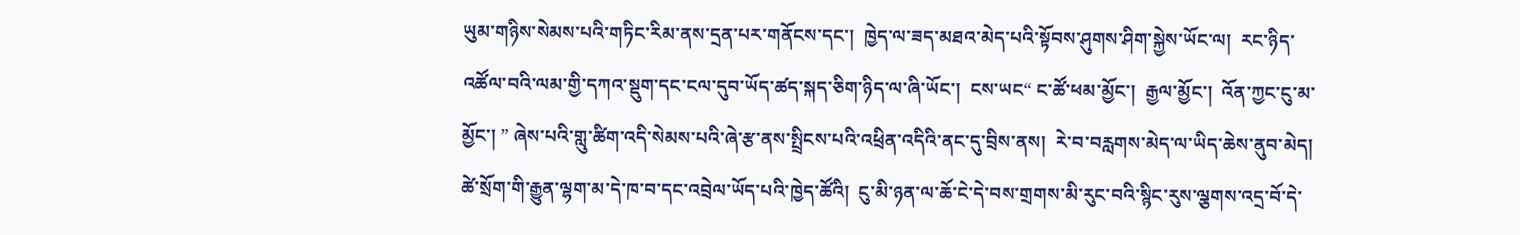ཡུམ་གཉིས་སེམས་པའི་གཏིང་རིམ་ནས་དྲན་པར་གནོངས་དང་།  ཁྱེད་ལ་ཟད་མཐའ་མེད་པའི་སྟོབས་ཤུགས་ཤིག་སྐྱེས་ཡོང་ལ།  རང་ཉིད་འཚོལ་བའི་ལམ་གྱི་དཀའ་སྡུག་དང་ངལ་དུབ་ཡོད་ཚད་སྐད་ཅིག་ཉིད་ལ་ཞི་ཡོང་།  ངས་ཡང“ ང་ཚོ་ཕམ་མྱོང་།  རྒྱལ་མྱོང་།  འོན་ཀྱང་ངུ་མ་མྱོང་། ” ཞེས་པའི་གླུ་ཚིག་འདི་སེམས་པའི་ཞེ་རྩ་ནས་སྤྲིངས་པའི་འཕྲིན་འདིའི་ནང་དུ་བྲིས་ནས།  རེ་བ་བརླགས་མེད་ལ་ཡིད་ཆེས་ནུབ་མེད།  ཚེ་སྲོག་གི་རྒྱུན་ལྷག་མ་དེ་ཁ་བ་དང་འབྲེལ་ཡོད་པའི་ཁྱེད་ཚོའི།  ངུ་མི་ཉན་ལ་ཆོ་ངེ་དེ་བས་གྲགས་མི་རུང་བའི་སྙིང་རུས་ལྕགས་འདྲ་བོ་དེ་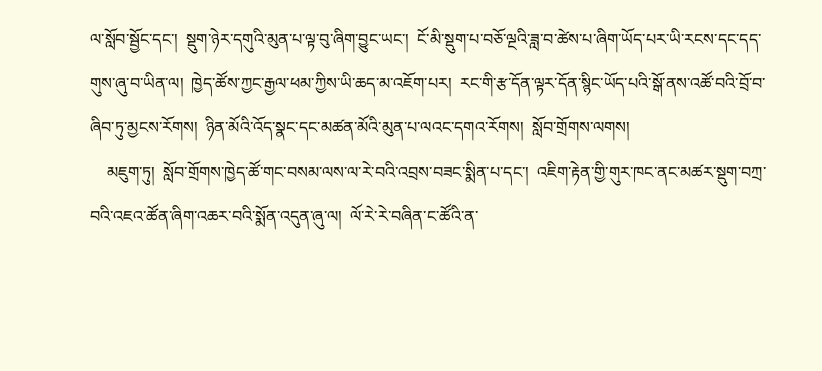ལ་སློབ་སྦྱོང་དང་།  སྡུག་ཉེར་དགུའི་མུན་པ་ལྟ་བུ་ཞིག་བྱུང་ཡང་།  ངོ་མི་སྡུག་པ་བཅོ་ལྔའི་ཟླ་བ་ཚེས་པ་ཞིག་ཡོད་པར་ཡི་རངས་དང་དད་གུས་ཞུ་བ་ཡིན་ལ།  ཁྱེད་ཚོས་ཀྱང་རྒྱལ་ཕམ་ཀྱིས་ཡི་ཆད་མ་འཇོག་པར།  རང་གི་རྩ་དོན་ལྟར་དོན་སྙིང་ཡོད་པའི་སྒོ་ནས་འཚོ་བའི་བྲོ་བ་ཞིབ་ཏུ་མྱངས་རོགས།  ཉིན་མོའི་འོད་སྣང་དང་མཚན་མོའི་མུན་པ་ལའང་དགའ་རོགས།  སློབ་གྲོགས་ལགས།
    མཇུག་ཏུ།  སློབ་གྲོགས་ཁྱེད་ཚོ་གང་བསམ་ལས་ལ་རེ་བའི་འབྲས་བཟང་སྨིན་པ་དང་།  འཇིག་རྟེན་གྱི་གུར་ཁང་ནང་མཚར་སྡུག་བཀྲ་བའི་འཇའ་ཚོན་ཞིག་འཆར་བའི་སྨོན་འདུན་ཞུ་ལ།  ལོ་རེ་རེ་བཞིན་ང་ཚོའི་ན་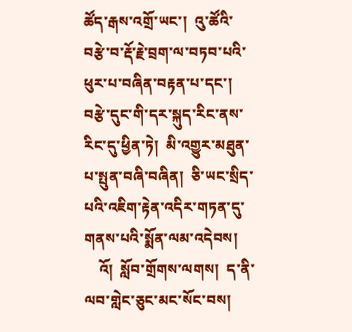ཚོད་རྒས་འགྲོ་ཡང་།  འུ་ཚོའི་བརྩེ་བ་རྡོ་རྗེ་བྲག་ལ་བཏབ་པའི་ཕུར་པ་བཞིན་བརྟན་པ་དང་།  བརྩེ་དུང་གི་དར་སྐུད་རིང་ནས་རིང་དུ་ཕྱིན་ཏེ།  མི་འགྱུར་མཐུན་པ་སྤུན་བཞི་བཞིན།  ཅི་ཡང་སྲིད་པའི་འཇིག་རྟེན་འདིར་གཏན་དུ་གནས་པའི་སྨོན་ལམ་འདེབས།
    འོ།  སློབ་གྲོགས་ལགས།  ད་ནི་ལབ་གླེང་ཅུང་མང་སོང་བས།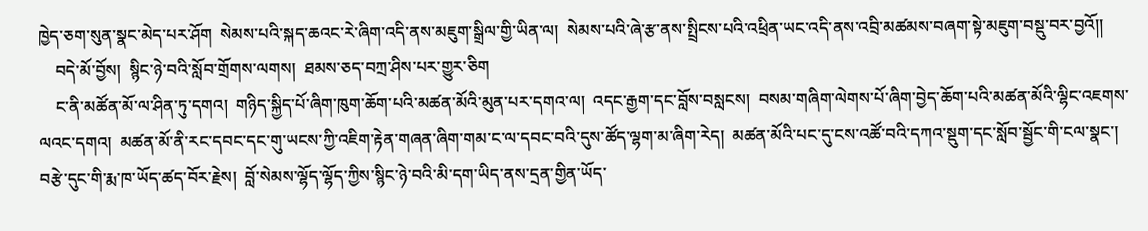ཁྱེད་ཅག་སུན་སྣང་མེད་པར་ཤོག  སེམས་པའི་སྐད་ཆའང་རེ་ཞིག་འདི་ནས་མཇུག་སྒྲིལ་གྱི་ཡིན་ལ།  སེམས་པའི་ཞེ་རྩ་ནས་སྤྲིངས་པའི་འཕྲིན་ཡང་འདི་ནས་འབྲི་མཚམས་བཞག་སྟེ་མཇུག་བསྡུ་བར་བྱའོ།།
    བདེ་མོ་བྱོས།  སྙིང་ཉེ་བའི་སློབ་གྲོགས་ལགས།  ཐམས་ཅད་བཀྲ་ཤིས་པར་གྱུར་ཅིག
    ང་ནི་མཚོན་མོ་ལ་ཤིན་ཏུ་དགའ།  གཉིད་སྐྱིད་པོ་ཞིག་ཁུག་ཆོག་པའི་མཚན་མོའི་མུན་པར་དགའ་ལ།  འདང་རྒྱག་དང་བློས་བསླངས།  བསམ་གཞིག་ལེགས་པོ་ཞིག་བྱེད་ཆོག་པའི་མཚན་མོའི་ལྷིང་འཇགས་ལའང་དགའ།  མཚན་མོ་ནི་རང་དབང་དང་གུ་ཡངས་ཀྱི་འཇིག་རྟེན་གཞན་ཞིག་གམ་ང་ལ་དབང་བའི་དུས་ཚོད་ལྷག་མ་ཞིག་རེད།  མཚན་མོའི་པང་དུ་ངས་འཚོ་བའི་དཀའ་སྡུག་དང་སློབ་སྦྱོང་གི་ངལ་སྣང་།  བརྩེ་དུང་གི་རྨ་ཁ་ཡོད་ཚད་བོར་རྗེས།  བློ་སེམས་ལྷོད་ལྷོད་ཀྱིས་སྙིང་ཉེ་བའི་མི་དག་ཡིད་ནས་དྲན་གྱིན་ཡོད་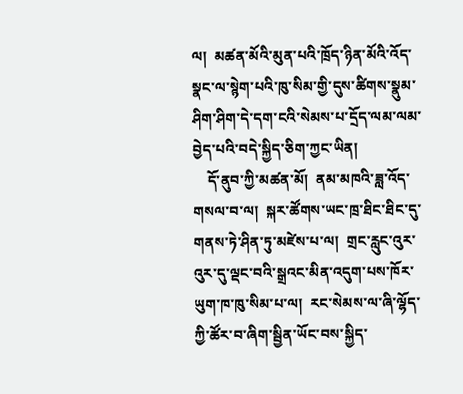ལ།  མཚན་མོའི་མུན་པའི་ཁྲོད་ཉིན་མོའི་འོད་སྣང་ལ་སྙེག་པའི་ཁུ་སིམ་གྱི་དུས་ཚིགས་སྣུམ་ཤིག་ཤིག་དེ་དག་ངའི་སེམས་པ་དྲོད་ལམ་ལམ་བྱེད་པའི་བདེ་སྐྱིད་ཅིག་ཀྱང་ཡིན།
    དོ་ནུབ་ཀྱི་མཚན་མོ།  ནམ་མཁའི་ཟླ་འོད་གསལ་བ་ལ།  སྐར་ཚོགས་ཡང་ཁྲ་ཐིང་ཐིང་དུ་གནས་ཏེ་ཤིན་ཏུ་མཛེས་པ་ལ།  གྲང་རླུང་འུར་འུར་དུ་ལྡང་བའི་སྒྲའང་མིན་འདུག་པས་ཁོར་ཡུག་ཁ་ཁུ་སིམ་པ་ལ།  རང་སེམས་ལ་ཞི་ལྷོད་ཀྱི་ཚོར་བ་ཞིག་སྦྱིན་ཡོང་བས་སྐྱིད་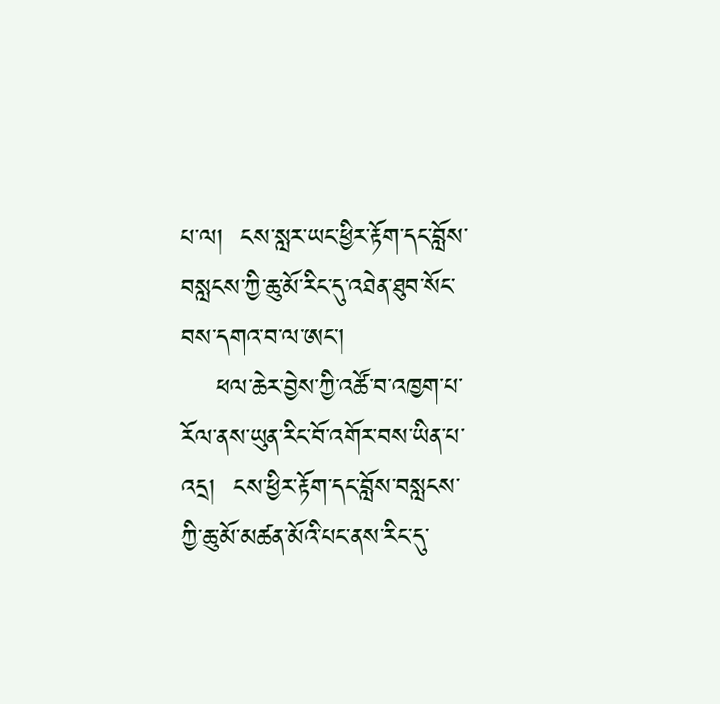པ་ལ།  ངས་སླར་ཡང་ཕྱིར་རྟོག་དང་བློས་བསླངས་ཀྱི་ཆུ་མོ་རིང་དུ་འཐེན་ཐུབ་སོང་བས་དགའ་བ་ལ་ཨང་།
    ཕལ་ཆེར་བྱེས་ཀྱི་འཚོ་བ་འཁྱག་པ་རོལ་ནས་ཡུན་རིང་བོ་འགོར་བས་ཡིན་པ་འདྲ།  ངས་ཕྱིར་རྟོག་དང་བློས་བསླངས་ཀྱི་ཆུ་མོ་མཚན་མོའི་པང་ནས་རིང་དུ་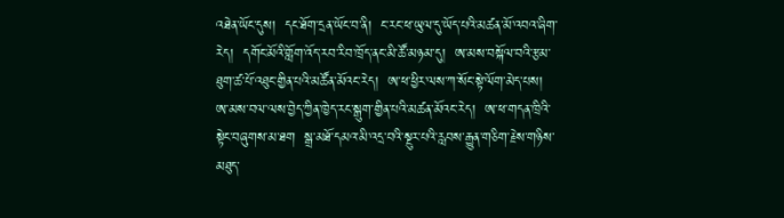འཐེན་ཡོང་དུས།  དང་ཐོག་དྲན་ཡོང་བ་ནི།  ང་རང་ཕ་ཡུལ་དུ་ཡོད་པའི་མཚན་མོ་འབའ་ཞིག་རེད།  དགོང་མོའི་གློག་འོད་རབ་རིབ་ཁྲོད་ནང་མི་ཚོ་མཉམ་དུ།  ཨ་མས་བསྐོལ་བའི་རྩམ་ཐུག་ཚ་པོ་འཐུང་གྱིན་པའི་མཚོན་མོའང་རེད།  ཨ་ཕ་ཕྱིར་ལས་ཀ་སོང་སྟེ་ལོག་མེད་པས།  ཨ་མས་བལ་ལས་བྱེད་ཀྱིན་ཁྱེད་རང་སྒུག་གྱིན་པའི་མཚན་མོའང་རེད།  ཨ་ཕ་གདན་ཁྲིའི་སྟེང་བཞུགས་མ་ཐག  སྒྲ་མཐོ་དམའ་མི་འདྲ་བའི་སྔུར་པའི་རླབས་རྒྱུན་གཅིག་རྗེས་གཉིས་མཐུད་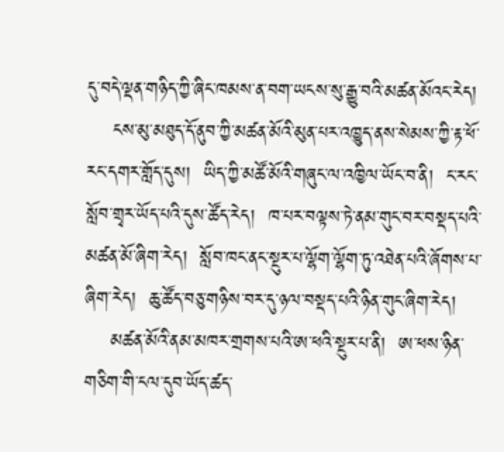དུ་བདེ་ལྡན་གཉིད་ཀྱི་ཞིང་ཁམས་ན་བག་ཡངས་སུ་རྒྱུ་བའི་མཚན་མོའང་རེད།
    ངས་མུ་མཐུད་དོ་ནུབ་ཀྱི་མཚན་མོའི་མུན་པར་འཁྱུད་ནས་སེམས་ཀྱི་རྟ་ཕོ་རང་དགར་གློད་དུས།  ཡིད་ཀྱི་མཚོ་མོའི་གཞུང་ལ་འཁྱིལ་ཡོང་བ་ནི།  ང་རང་སློབ་གྲྭར་ཡོད་པའི་དུས་ཚོད་རེད།  ཁ་པར་བལྟས་ཏེ་ནམ་གུང་བར་བསྡད་པའི་མཚན་མོ་ཞིག་རེད།  སློབ་ཁང་ནང་སྔུར་པ་ལྷོག་ལྷོག་ཏུ་འཐེན་པའི་ཞོགས་པ་ཞིག་རེད།  ཆུ་ཚོད་བཅུ་གཉིས་བར་དུ་ཉལ་བསྡད་པའི་ཉིན་གུང་ཞིག་རེད།
    མཚན་མོའི་ནམ་མཁར་གྲགས་པའི་ཨ་ཕའི་སྔུར་པ་ནི།  ཨ་ཕས་ཉིན་གཅིག་གི་ངལ་དུབ་ཡོད་ཚད་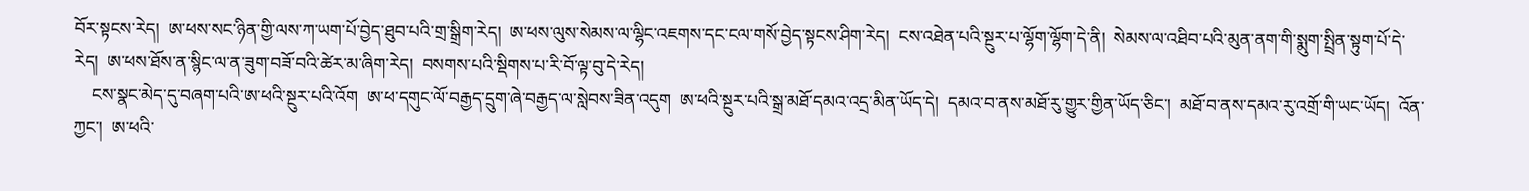བོར་སྟངས་རེད།  ཨ་ཕས་སང་ཉིན་གྱི་ལས་ཀ་ཡག་པོ་བྱེད་ཐུབ་པའི་གྲ་སྒྲིག་རེད།  ཨ་ཕས་ལུས་སེམས་ལ་ལྷིང་འཇགས་དང་ངལ་གསོ་བྱེད་སྟངས་ཤིག་རེད།  ངས་འཐེན་པའི་སྔུར་པ་ལྷོག་ལྷོག་དེ་ནི།  སེམས་ལ་འཐིབ་པའི་མུན་ནག་གི་སྨུག་སྤྲིན་སྟུག་པོ་དེ་རེད།  ཨ་ཕས་ཐོས་ན་སྙིང་ལ་ན་ཟུག་བཟོ་བའི་ཚེར་མ་ཞིག་རེད།  བསགས་པའི་སྡིགས་པ་རི་བོ་ལྟ་བུ་དེ་རེད།
    ངས་སྣང་མེད་དུ་བཞག་པའི་ཨ་ཕའི་སྔུར་པའི་འོག  ཨ་ཕ་དགུང་ལོ་བརྒྱད་དྲུག་ཞེ་བརྒྱད་ལ་སླེབས་ཟིན་འདུག  ཨ་ཕའི་སྔུར་པའི་སྒྲ་མཐོ་དམའ་འདྲ་མིན་ཡོད་དེ།  དམའ་བ་ནས་མཐོ་རུ་གྱུར་གྱིན་ཡོད་ཅིང་།  མཐོ་བ་ནས་དམའ་རུ་འགྲོ་གི་ཡང་ཡོད།  འོན་ཀྱང་།  ཨ་ཕའི་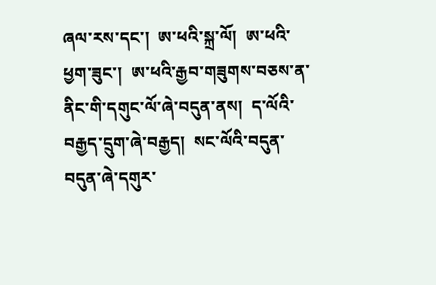ཞལ་རས་དང་།  ཨ་ཕའི་སྐྲ་ལོ།  ཨ་ཕའི་ཕྱག་ཟུང་།  ཨ་ཕའི་རྒྱབ་གཟུགས་བཅས་ན་ནིང་གི་དགུང་ལོ་ཞེ་བདུན་ནས།  ད་ལོའི་བརྒྱད་དྲུག་ཞེ་བརྒྱད།  སང་ལོའི་བདུན་བདུན་ཞེ་དགུར་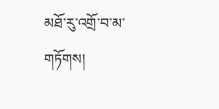མཐོ་རུ་འགྲོ་བ་མ་གཏོགས།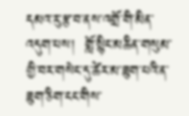དམའ་རུ་རྩ་བ་ནས་འགྲོ་གི་མིན་འདུག་པས།  གློ་སྙིང་མཆིན་གསུམ་གྱི་བར་གསེང་དུ་ཚེར་མ་ཟུག་པའི་ན་ཟུག་ཅིག་ངང་གིས་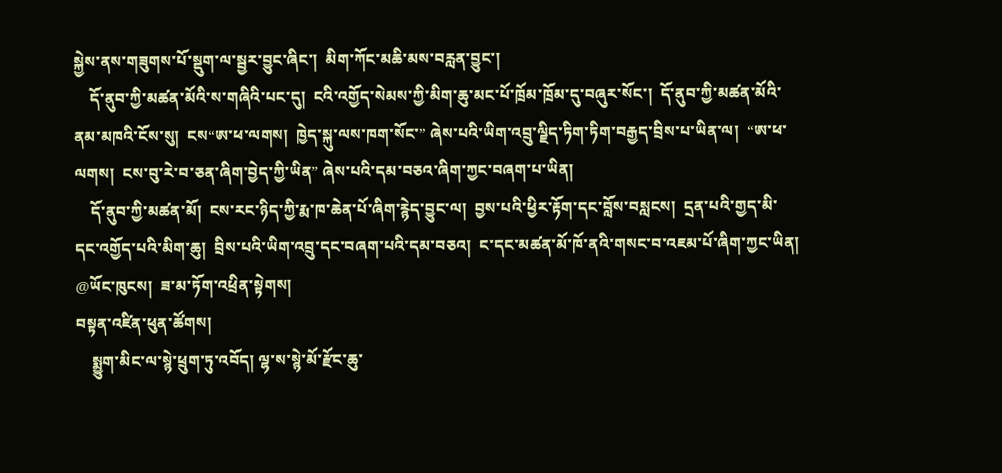སྐྱེས་ནས་གཟུགས་པོ་སྡུག་ལ་སྦྱར་བྱུང་ཞིང་།  མིག་ཀོང་མཆི་མས་བརླན་བྱུང་།
    དོ་ནུབ་ཀྱི་མཚན་མོའི་ས་གཞིའི་པང་དུ།  ངའི་འགྱོད་སེམས་ཀྱི་མིག་ཆུ་མང་པོ་ཁྲོམ་ཁྲོམ་དུ་བཞུར་སོང་།  དོ་ནུབ་ཀྱི་མཚན་མོའི་ནམ་མཁའི་ངོས་སུ།  ངས“ཨ་ཕ་ལགས།  ཁྱེད་སྐུ་ལས་ཁག་སོང་” ཞེས་པའི་ཡིག་འབྲུ་ལྗིད་ཏིག་ཏིག་བརྒྱད་བྲིས་པ་ཡིན་ལ།  “ཨ་ཕ་ལགས།  ངས་བུ་རེ་བ་ཅན་ཞིག་བྱེད་ཀྱི་ཡིན” ཞེས་པའི་དམ་བཅའ་ཞིག་ཀྱང་བཞག་པ་ཡིན།
    དོ་ནུབ་ཀྱི་མཚན་མོ།  ངས་རང་ཉིད་ཀྱི་རྨ་ཁ་ཆེན་པོ་ཞིག་རྙེད་བྱུང་ལ།  བྱས་པའི་ཕྱིར་རྟོག་དང་བློས་བསླངས།  དྲན་པའི་གྱད་མི་དང་འགྱོད་པའི་མིག་ཆུ།  བྲིས་པའི་ཡིག་འབྲུ་དང་བཞག་པའི་དམ་བཅའ།  ང་དང་མཚན་མོ་ཁོ་ནའི་གསང་བ་འཇམ་པོ་ཞིག་ཀྱང་ཡིན།
@ཡོང་ཁུངས།  ཟ་མ་ཏོག་འཕྲིན་སྟེགས།
བསྟན་འཛིན་ཕུན་ཚོགས།
    སྨྱུག་མིང་ལ་སྙེ་ཕྲུག་ཏུ་འབོད། ལྷ་ས་སྙེ་མོ་རྫོང་ཆུ་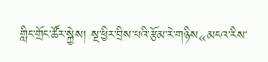གླིང་གྲོང་ཚོར་སྐྱེས། སྔ་ཕྱིར་བྲིས་པའི་རྩོམ་རེ་གཉིས«མངའ་རིས་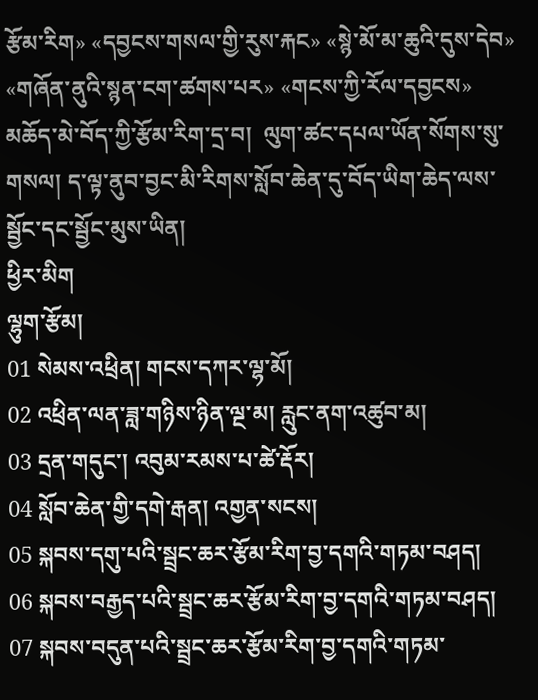རྩོམ་རིག» «དབྱངས་གསལ་གྱི་རུས་རྐང» «སྙེ་མོ་མ་ཆུའི་དུས་དེབ» «གཞོན་ནུའི་སྙན་ངག་ཚགས་པར» «གངས་ཀྱི་རོལ་དབྱངས» མཆོད་མེ་བོད་ཀྱི་རྩོམ་རིག་དྲ་བ།  ལུག་ཚང་དཔལ་ཡོན་སོགས་སུ་གསལ། ད་ལྟ་ནུབ་བྱང་མི་རིགས་སློབ་ཆེན་དུ་བོད་ཡིག་ཆེད་ལས་སྦྱོང་དང་སྦྱོང་མུས་ཡིན།
ཕྱིར་མིག
ལྷུག་རྩོམ།
01 སེམས་འཕྲིན། གངས་དཀར་ལྷ་མོ།
02 འཕྲིན་ལན་ཟླ་གཉིས་ཉིན་ལྔ་མ། རླུང་ནག་འཚུབ་མ།
03 དྲན་གདུང་། འབུམ་རམས་པ་ཚེ་རྡོར།
04 སློབ་ཆེན་གྱི་དགེ་རྒན། འགྱན་སངས།
05 སྐབས་དགུ་པའི་སྦྲང་ཆར་རྩོམ་རིག་བྱ་དགའི་གཏམ་བཤད།
06 སྐབས་བརྒྱད་པའི་སྦྲང་ཆར་རྩོམ་རིག་བྱ་དགའི་གཏམ་བཤད།
07 སྐབས་བདུན་པའི་སྦྲང་ཆར་རྩོམ་རིག་བྱ་དགའི་གཏམ་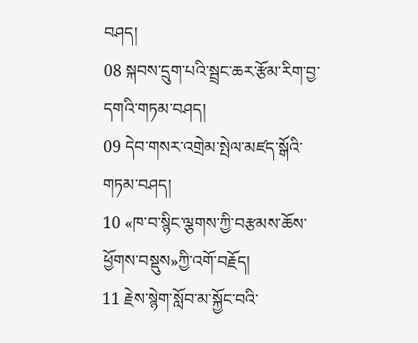བཤད།
08 སྐབས་དྲུག་པའི་སྦྲང་ཆར་རྩོམ་རིག་བྱ་དགའི་གཏམ་བཤད།
09 དེབ་གསར་འགྲེམ་སྤེལ་མཛད་སྒོའི་གཏམ་བཤད།
10 «ཁ་བ་སྙིང་ལྕགས་ཀྱི་བརྩམས་ཆོས་ཕྱོགས་བསྡུས»ཀྱི་འགོ་བརྗོད།
11 རྗེས་སྙེག་སློབ་མ་སྐྱོང་བའི་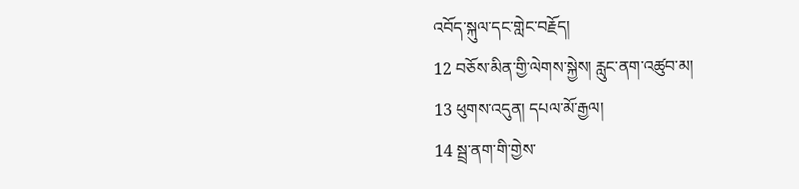འབོད་སྐུལ་དང་གླེང་བརྗོད།
12 བཅོས་མིན་གྱི་ལེགས་སྐྱེས། རླུང་ནག་འཚུབ་མ།
13 ཕུགས་འདུན། དཔལ་མོ་རྒྱལ།
14 སྦྲ་ནག་གི་གྱེས་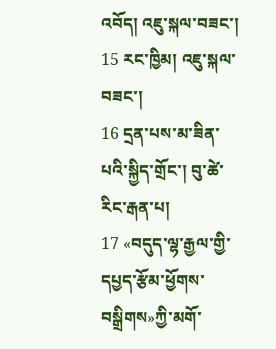འབོད། འཇུ་སྐལ་བཟང་།
15 རང་ཁྱིམ། འཇུ་སྐལ་བཟང་།
16 དྲན་པས་མ་ཟིན་པའི་སྐྱིད་གྲོང་། བུ་ཚེ་རིང་རྒན་པ།
17 «བདུད་ལྷ་རྒྱལ་གྱི་དཔྱད་རྩོམ་ཕྱོགས་བསྒྲིགས»ཀྱི་མགོ་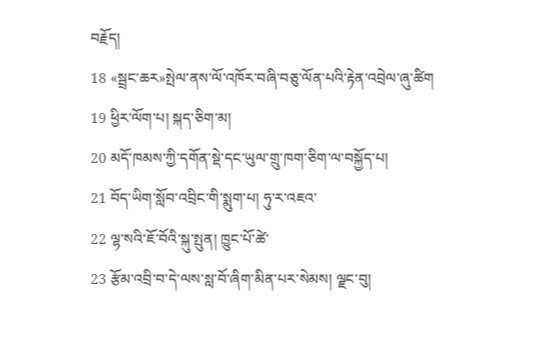བརྗོད།
18 «སྦྲང་ཆར»སྤེལ་ནས་ལོ་འཁོར་བཞི་བཅུ་ལོན་པའི་རྟེན་འབྲེལ་ཞུ་ཚིག
19 ཕྱིར་ལོག་པ། སྐད་ཅིག་མ།
20 མདོ་ཁམས་ཀྱི་དགོན་སྡེ་དང་ཡུལ་གྲུ་ཁག་ཅིག་ལ་བསྐྱོད་པ།
21 བོད་ཡིག་སློབ་འབྲིང་གི་སྨུག་པ། ཧུ་ར་འཇའ་
22 ལྷ་སའི་ཇོ་བོའི་སྐུ་སྤུན། ཁྱུང་པོ་ཚེ་
23 རྩོམ་འབྲི་བ་དེ་ལས་སླ་བོ་ཞིག་མིན་པར་སེམས། ལྗང་བུ།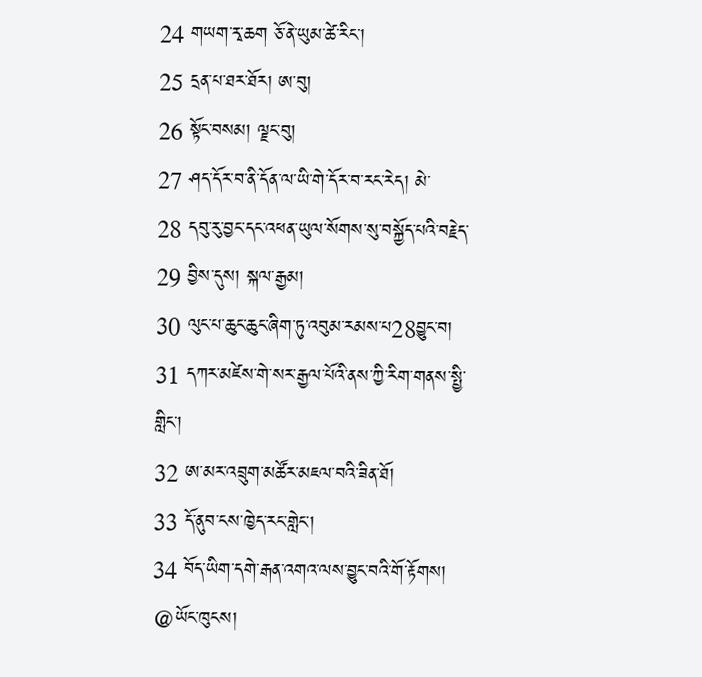24 གཡག་རྭ་ཆག ཅོ་ནེ་ཡུམ་ཚེ་རིང་།
25 དྲན་པ་ཐར་ཐོར། ཨ་བུ།
26 སྟོང་བསམ། ལྗང་བུ།
27 ཤད་དོར་བ་ནི་དོན་ལ་ཡི་གེ་དོར་བ་རང་རེད། མེ་
28 དབུ་རུ་བྱང་དང་འཕན་ཡུལ་སོགས་སུ་བསྐྱོད་པའི་བརྗེད་
29 བྱིས་དུས། སྐལ་རྒྱམ།
30 ལུང་པ་ཆུང་ཆུང་ཞིག་ཏུ་འབུམ་རམས་པ28བྱུང་བ།
31 དཀར་མཛེས་གེ་སར་རྒྱལ་པོའི་ནས་ཀྱི་རིག་གནས་སྤྱི་གླིང་།
32 ཨ་མར་འབྲུག་མཚོར་མཇལ་བའི་ཟིན་ཐོ།
33 དོ་ནུབ་ངས་ཁྱེད་རང་གླེང་།
34 བོད་ཡིག་དགེ་རྒན་འགའ་ལས་བྱུང་བའི་གོ་རྟོགས།
@ཡོང་ཁུངས།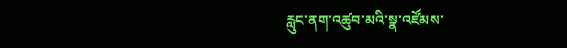རླུང་ནག་འཚུབ་མའི་སྣ་འཛོམས་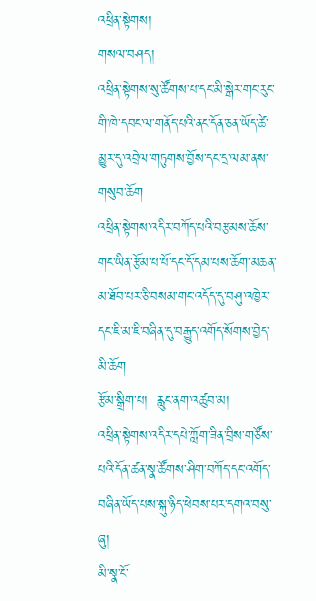འཕྲིན་སྟེགས།
གསལ་བཤད།
འཕྲིན་སྟེགས་སུ་ཚོགས་པ་དང་མི་སྒེར་གང་རུང་གི་ཁེ་དབང་ལ་གནོད་པའི་ནང་དོན་ཅན་ཡོད་ཚེ་མྱུར་དུ་འབྲེལ་གཏུགས་བྱོས་དང་དྲ་ལམ་ནས་གསུབ་ཆོག
འཕྲིན་སྟེགས་འདིར་བཀོད་པའི་བརྩམས་ཆོས་གང་ཡིན་རྩོམ་པ་པོ་དང་དོ་དམ་པས་ཆོག་མཆན་མ་ཐོབ་པར་ཅི་བསམ་གང་འདོད་དུ་བཤུ་འཁྱེར་དང་ཇི་མ་ཇི་བཞིན་དུ་བརྒྱུད་འགོད་སོགས་བྱེད་མི་ཆོག
རྩོམ་སྒྲིག་པ།  རླུང་ནག་འཚུབ་མ།
འཕྲིན་སྟེགས་འདིར་དཔེ་ཀློག་ཟིན་བྲིས་གཙོས་པའི་དོན་ཚན་སྣ་ཚོགས་ཤིག་བཀོད་དང་འགོད་བཞིན་ཡོད་པས་སྐུ་ཉིད་ཕེབས་པར་དགའ་བསུ་ཞུ།
མི་སྣ་ངོ་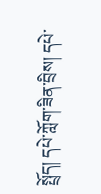སྤྲོད། དཔེ་ཀློག་ཟིན་བྲིས། དཔེ་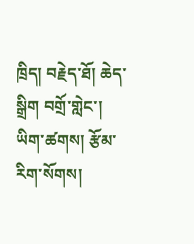ཁྲིད། བརྗེད་ཐོ། ཆེད་སྒྲིག བགྲོ་གླེང་། ཡིག་ཚགས། རྩོམ་རིག་སོགས།